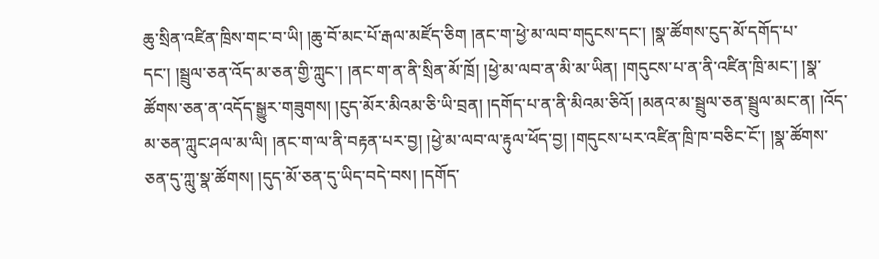ཆུ་སྲིན་འཛིན་ཁྲིས་གང་བ་ཡི། །ཆུ་བོ་མང་པོ་རྒལ་མཛོད་ཅིག །ནང་ག་ཕྱེ་མ་ལབ་གདུངས་དང་། །སྣ་ཚོགས་ངུད་མོ་དགོད་པ་དང་། །སྦྲུལ་ཅན་འོད་མ་ཅན་གྱི་ཀླུང་། །ནང་ག་ན་ནི་སྲིན་མོ་ཁྲོ། །ཕྱེ་མ་ལབ་ན་མི་མ་ཡིན། །གདུངས་པ་ན་ནི་འཛིན་ཁྲི་མང་། །སྣ་ཚོགས་ཅན་ན་འདོད་སྒྱུར་གཟུགས། །ངུད་མོར་མིའམ་ཅི་ཡི་བྲན། །དགོད་པ་ན་ནི་མིའམ་ཅིའོ། །མནའ་མ་སྦྲུལ་ཅན་སྦྲུལ་མང་ན། །འོད་མ་ཅན་ཀླུང་ཤལ་མ་ལི། །ནང་ག་ལ་ནི་བརྟན་པར་བྱ། །ཕྱེ་མ་ལབ་ལ་རྟུལ་ཕོད་བྱ། །གདུངས་པར་འཛིན་ཁྲི་ཁ་བཅིང་ངོ་། །སྣ་ཚོགས་ཅན་དུ་ཀླུ་སྣ་ཚོགས། །དུད་མོ་ཅན་དུ་ཡིད་བདེ་བས། །དགོད་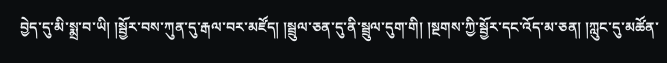བྱེད་དུ་མི་སྨྲ་བ་ཡི། །སྦྱོར་བས་ཀུན་དུ་རྒལ་བར་མཛོད། །སྦྲུལ་ཅན་དུ་ནི་སྦྲུལ་དུག་གི། །སྔགས་ཀྱི་སྦྱོར་དང་འོད་མ་ཅན། །ཀླུང་དུ་མཚོན་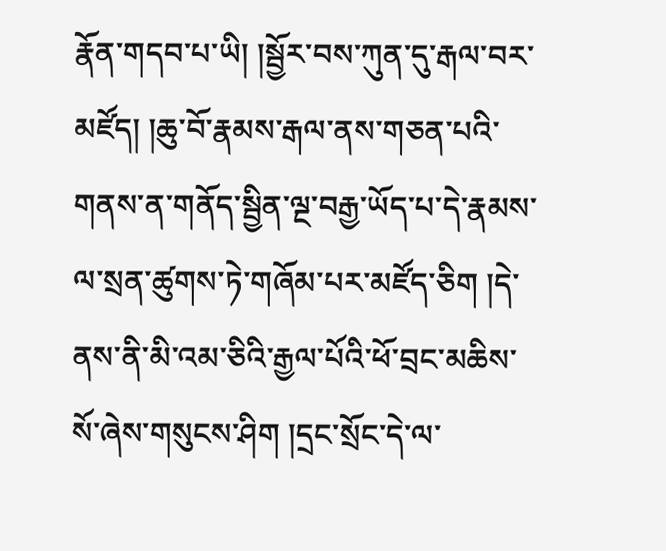རྣོན་གདབ་པ་ཡི། །སྦྱོར་བས་ཀུན་དུ་རྒལ་བར་མཛོད། །ཆུ་བོ་རྣམས་རྒལ་ནས་གཅན་པའི་གནས་ན་གནོད་སྦྱིན་ལྔ་བརྒྱ་ཡོད་པ་དེ་རྣམས་ལ་སྲན་ཚུགས་ཏེ་གཞོམ་པར་མཛོད་ཅིག །དེ་ནས་ནི་མི་འམ་ཅིའི་རྒྱལ་པོའི་ཕོ་བྲང་མཆིས་སོ་ཞེས་གསུངས་ཤིག །དྲང་སྲོང་དེ་ལ་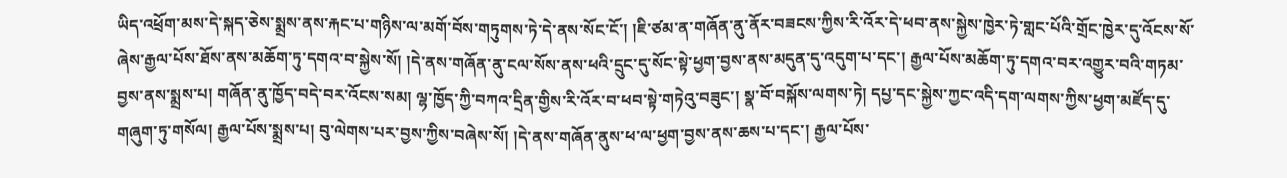ཡིད་འཕྲོག་མས་དེ་སྐད་ཅེས་སྨྲས་ནས་རྐང་པ་གཉིས་ལ་མགོ་བོས་གཏུགས་ཏེ་དེ་ནས་སོང་ངོ་། །ཇི་ཙམ་ན་གཞོན་ནུ་ནོར་བཟངས་ཀྱིས་རི་འོར་དེ་ཕབ་ནས་སྐྱེས་ཁྱེར་ཏེ་གླང་པོའི་གྲོང་ཁྱེར་དུ་འོངས་སོ་ཞེས་རྒྱལ་པོས་ཐོས་ནས་མཆོག་ཏུ་དགའ་བ་སྐྱེས་སོ། །དེ་ནས་གཞོན་ནུ་ངལ་སོས་ནས་ཕའི་དྲུང་དུ་སོང་སྟེ་ཕྱག་བྱས་ནས་མདུན་དུ་འདུག་པ་དང་། རྒྱལ་པོས་མཆོག་ཏུ་དགའ་བར་འགྱུར་བའི་གཏམ་བྱས་ནས་སྨྲས་པ། གཞོན་ནུ་ཁྱོད་བདེ་བར་འོངས་སམ། ལྷ་ཁྱོད་ཀྱི་བཀའ་དྲིན་གྱིས་རི་འོར་བ་ཕབ་སྟེ་གཏེའུ་བཟུང་། སྣ་བོ་བསྐོས་ལགས་ཏེ། དཔྱ་དང་སྐྱེས་ཀྱང་འདི་དག་ལགས་ཀྱིས་ཕྱག་མཛོད་དུ་གཞུག་ཏུ་གསོལ། རྒྱལ་པོས་སྨྲས་པ། བུ་ལེགས་པར་བྱས་ཀྱིས་བཞེས་སོ། །དེ་ནས་གཞོན་ནུས་ཕ་ལ་ཕྱག་བྱས་ནས་ཆས་པ་དང་། རྒྱལ་པོས་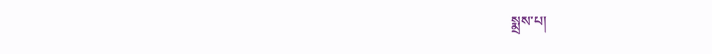སྨྲས་པ།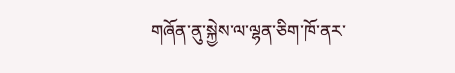གཞོན་ནུ་སྐྱེས་ལ་ལྷན་ཅིག་ཁོ་ནར་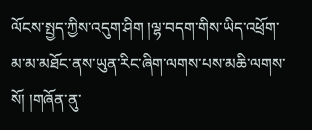ལོངས་སྤྱད་ཀྱིས་འདུག་ཤིག །ལྷ་བདག་གིས་ཡིད་འཕྲོག་མ་མ་མཐོང་ནས་ཡུན་རིང་ཞིག་ལགས་པས་མཆི་ལགས་སོ། །གཞོན་ནུ་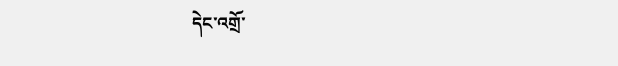དེང་འགྲོ་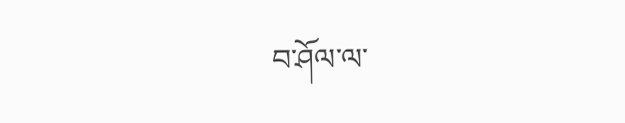བ་ཤོལ་ལ་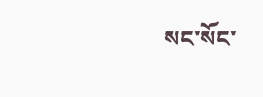སང་སོང་